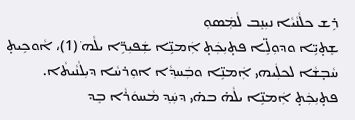ܪܹܫ ܟܠܵܢܵܝܵܐ ܢܝܼܢܸܒ ܠܵܡܲܣܘܼ
ܫܸܬ̣ܝܹ̈ܐ ܘܕܘܼܠܹ̈ܐ ܦܬ̣ܝܼܟܲܬ̣ ܐܲܡܢܹ̈ܐ ܫܲܦܝܼܪܹ̈ܐ ܝܠܵܗ݁ (1)، ܐܵܘܟܹܝܬ̣ ܚܵܒ̣ܫܵܐ ܠܟܠܲܝܗܝ ܐܲܡܢܹ̈ܐ ܘܒܲܚܕ݂ܵܐ ܐܘܼܪܚܵܐ ܕܝܼܠܵܢܵܝܬܵܐ. ܦܬ̣ܝܼܟܲܬ̣ ܐܲܡܢܹ̈ܐ ܝܠܵܗ̇ ܒܗ̇ܝ ܕܚܲܕ݂ ܡܵܚܘܿܪܵܐ ܒܸܕ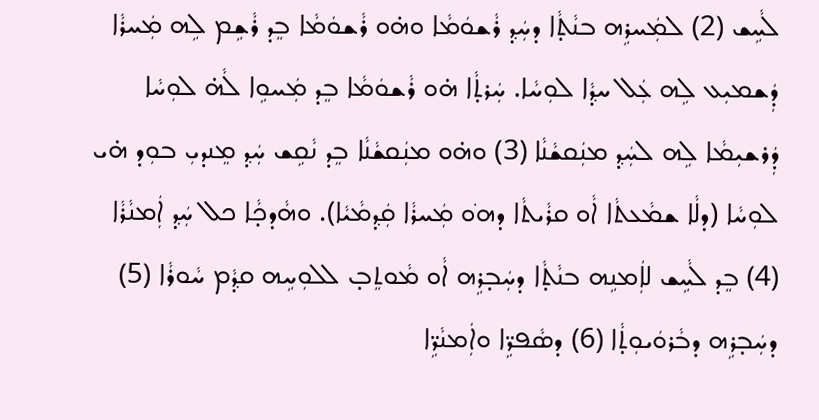ܠܵܚܹܫ (2) ܠܡܲܚܪܹܗ ܒܢܵܬ̣ܵܐ ܕܚܲܕ݂ ܪܵܫܘܿܡܵܐ ܘܗ̇ܘ ܪܵܫܘܿܡܵܐ ܒܸܕ ܪܵܫܹܡ ܠܹܗ ܡܲܚܪܵܐ ܕܲܫܡܝܼܥ ܠܹܗ ܥܲܠ ܚܕ݂ܵܐ ܠܘܼܚܵܐ. ܚܲܪܬ̣ܵܐ ܗ̇ܘ ܪܵܫܘܿܡܵܐ ܒܸܕ ܡܲܚܘܹܐ ܠܵܗ̇ ܠܘܼܚܵܐ ܕܲܪܫܝܼܡܵܐ ܠܹܗ ܠܚܲܕ݂ ܡܢܲܩܫܵܢܵܐ (3) ܘܗ̇ܘ ܡܢܲܩܫܵܢܵܐ ܒܸܕ ܢܵܩܹܫ ܚܲܕ݂ ܡܸܢܕܝܼ ܒܘܼܕ ܗ̇ܝ ܠܘܼܚܵܐ (ܕܠܵܐ ܫܡܵܥܬܵܐ ܐܵܘ ܩܪܵܝܬܵܐ ܕܗ݁ܘ ܡܲܚܪܵܐ ܩܲܕ݂ܡܵܝܵܐ). ܘܗܵܕܟ̣ܵܐ ܟܠ ܚܲܕ݂ ܐܲܡܢܵܪܵܐ (4) ܒܸܕ ܠܵܚܹܫ ܠܐܲܡܢܹܗ ܒܢܵܬ̣ܵܐ ܕܚܲܒ̣ܪܹܗ ܐܵܘ ܡܵܘܬܸܒ̣ ܠܠܘܼܚܹܗ ܩܕ݂ܵܡ ܚܵܘܪܵܐ (5) ܕܚܲܒ̣ܪܹܗ ܕܒܵܪܘܿܝܘܼܬ̣ܵܐ (6) ܕܣܵܦܪܹ̈ܐ ܘܐܲܡܢܵܪܹ̈ܐ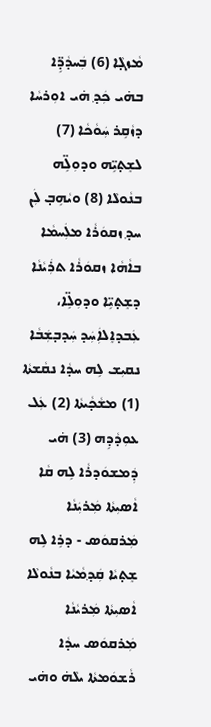ܡܵܙܓ̣ܵܐ (6) ܒܲܚܕܵܕܹ̈ܐ ܒܗ݁ܝ ܟܲܕ݂ ܗ݁ܝ ܐܘܼܪܚܵܐ ܕܙܵܩܹܪ ܚܲܘܵܟܵܐ (7) ܠܫܸܬ̣ܝܹ̈ܗ ܘܕܘܼܠܹ̈ܗ ܒܢܵܘܠܵܐ (8) ܘܝܵܗܹܒ̣ ܠܲܢ ܚܕ݂ ܙܩܘܿܪܵܐ ܡܠܲܚܡܵܐ
ܒܐܵܗܵܐ ܙܩܘܿܪܵܐ ܬܪܲܝܵܢܵܐ ܕܫܸܬ̣ܝܹ̈ܐ ܘܕܘܼܠܹ̈ܐ، ܥܲܒܕܐܸܠܐܲܚܲܕ ܚܲܕܒ̣ܫܲܒܵܐ ܢܩܝܼܫ ܠܹܗ ܚܕܵܐ ܢܩܵܫܬܵܐ (1) ܡܫܵܟ̣ܵܝܬܵܐ (2) ܥܲܠ ܥܘܼܕܵܕܹܗ (3) ܗ݁ܝ ܕܲܡܫܘܿܕܪܵܐ ܠܹܗ ܩܵܐ ܐܵܣܝܼܬܵܐ ܡܲܪܝܲܢܵܐ ܡܲܪܩܘܿܣ - ܕܪܹܐ ܠܹܗ ܫܸܬ̣ܝܵܐ ܩܲܕ݂ܡܵܝܵܐ ܒܢܵܘܠܵܐ
ܐܵܣܝܼܬܵܐ ܡܲܪܝܵܢܵܐ ܡܲܪܩܘܿܣ ܚܕܵܐ ܪܵܫܘܿܡܬܵܐ ܝܠܵܗ݁ ܘܗ݁ܝ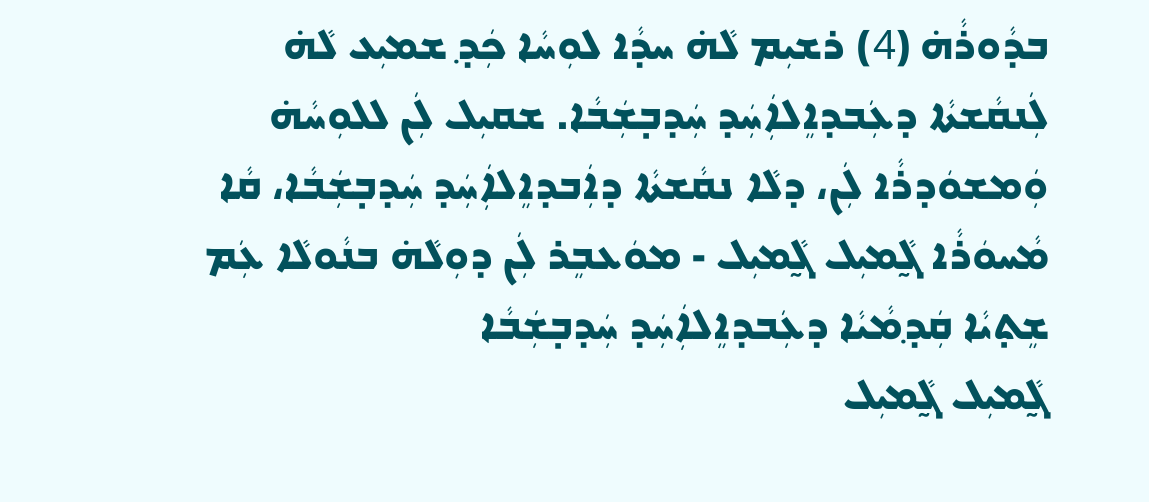ܒܕܵܘܪܵܗ݁ (4) ܪܫܝܼܡ ܠܵܗ݁ ܚܕܵܐ ܠܘܼܚܵܐ ܟܲܕ݂ ܫܡܝܼܥ ܠܵܗ݁ ܠܲܢܩܵܫܬܵܐ ܕܥܲܒܕܐܸܠܐܲܚܲܕ ܚܲܕܒ̣ܫܲܒܵܐ. ܫܩܝܼܠ ܠܲܢ ܠܠܘܼܚܵܗ݁ ܘܲܡܫܘܿܕܪܵܐ ܠܲܢ، ܕܠܵܐ ܢܩܵܫܬܵܐ ܕܐܲܒܕܐܸܠܐܲܚܲܕ ܚܲܕܒ̣ܫܲܒܵܐ، ܩܵܐ ܡܵܚܘܿܪܵܐ ܓ̰ܵܡܝܼܠ ܓ̰ܵܡܝܼܠ - ܡܘܿܥܒܸܪ ܠܲܢ ܕܘܼܠܵܗ݁ ܒܢܵܘܠܵܐ ܥܲܡ ܫܸܬ̣ܝܵܐ ܩܲܕ݂ܡܵܝܵܐ ܕܥܲܒܕܐܸܠܐܲܚܲܕ ܚܲܕܒ̣ܫܲܒܵܐ
ܓ̰ܵܡܝܼܠ ܓ̰ܵܡܝܼܠ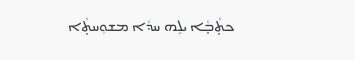ܟܬ̣ܵܒ̣ܵܐ ܝܠܹܗ ܚܕܵܐ ܡܫܘܼܚܬ̣ܵܐ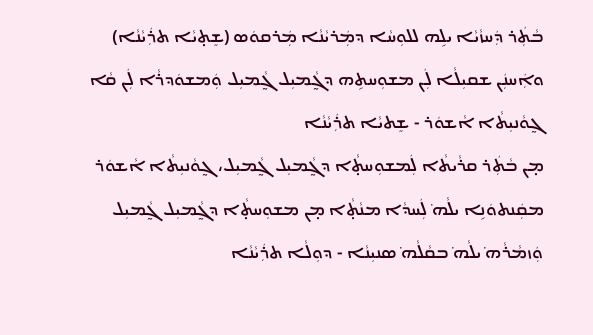ܒܵܬܲܪ ܕܲܚܙܵܝܵܐ ܝܠܹܗ ܠܠܘܼܚܵܐ ܕܡܲܪܝܵܢܵܐ ܡܲܪܩܘܿܣ (ܫܸܬ̣ܝܵܐ ܬܪܲܝܵܢܵܐ) ܘܐܲܚܢܲܢ ܫܩܝܼܠܵܐ ܠܲܢ ܡܫܘܼܚܬܹܗ ܕܓ̰ܵܡܝܼܠ ܓ̰ܵܡܝܼܠ ܘܲܡܫܘܿܕܪܵܐ ܠܲܢ ܩܵܐ ܓ̰ܘܵܢܝܼܬܵܐ ܐܵܫܘܿܪ - ܫܸܬܝܵܐ ܬܪܲܝܵܢܵܐ
ܡ̣ܢ ܒܵܬܲܪ ܩܪܵܝܬܵܐ ܠܲܡܫܘܼܚܬ̣ܵܐ ܕܓ̰ܵܡܝܼܠ ܓ̰ܵܡܝܼܠ، ܓ̰ܘܵܢܝܼܬܵܐ ܐܵܫܘܿܪ ܡܩܲܢܬܘܿܢܹܐ ܝܠܵܗ݁ ܠܲܚܕܵܐ ܡܢܵܬ̣ܵܐ ܡ̣ܢ ܡܫܘܼܚܬ̣ܵܐ ܕܓ̰ܵܡܝܼܠ ܓ̰ܵܡܝܼܠ ܘܲܙܡܵܪܵܗ݁ ܝܠܵܗ݁ ܒܩܵܠܵܗ݁ ܣܢܝܼܢܵܐ - ܕܘܼܠܵܐ ܬܪܲܝܵܢܵܐ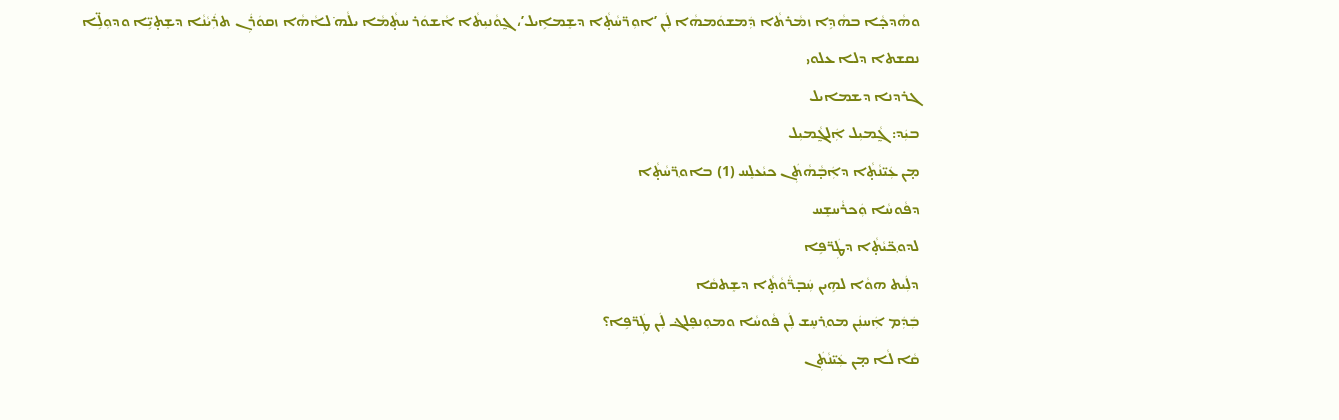ܘܗܵܕܟ̣ܵܐ ܒܗܵܕܹܐ ܙܡܵܪܬܵܐ ܕܲܡܫܘܿܡܗܵܐ ܠܲܢ ’ܐܘܼܪ̈ܚܵܬ̣ܵܐ ܕܫܸܡܐܹܝܠ’، ܓ̰ܘܵܢܝܼܬܵܐ ܐܵܫܘܿܪ ܚܬ̣ܵܡܵܐ ܝܠܵܗ݁ ܠܐܵܗܵܐ ܙܩܘܿܪܲܢ ܬܪܲܝܵܢܵܐ ܕܫܸܬ̣ܝܹ̈ܐ ܘܕܘܼܠܹ̈ܐ
ܢܩܫܬܐ ܕܠܐ ܥܠܘܝ
ܓܪܕܢܐ ܕܫܡܐܝܠ
ܒܝܲܕ: ܓ̰ܵܡܝܼܠ ܐܲܠܓ̰ܵܡܝܼܠ
ܡ̣ܢ ܥܲܝ̈ܢܵܬ̣ܵܐ ܕܐܲܒ̣ܵܗܵܬܲܢ ܟܝܵܥܠܸܚ (1) ܒܐܘ݂ܪ̈ܚܵܬ̣ܵܐ
ܕܦܵܘܚܵܐ ܘܲܟܪܵܚܫܸܚ
ܠܕܘ݂ܟ̈ܝܵܬ̣ܵܐ ܕܛܲܪ̈ܦܹܐ
ܕܠܲܝܬ ܗܘܵܐ ܠܗܹܝܢ ܚܲܒ̣ܪ̈ܵܘܵܬ̣ܵܐ ܕܫܸܬܩܵܐ
ܒܲܕܲܡ ܐܲܚܢܲܢ ܡܘ݂ܪܚܸܫ ܠܲܢ ܦܵܘܚܵܐ ܘܡܘܼܢܦܸܠܔ ܠܲܢ ܛܲܪ̈ܦܹܐ؟
ܩܵܐ ܠܵܐ ܡ̣ܢ ܥܲܝ̈ܢܵܬܲܢ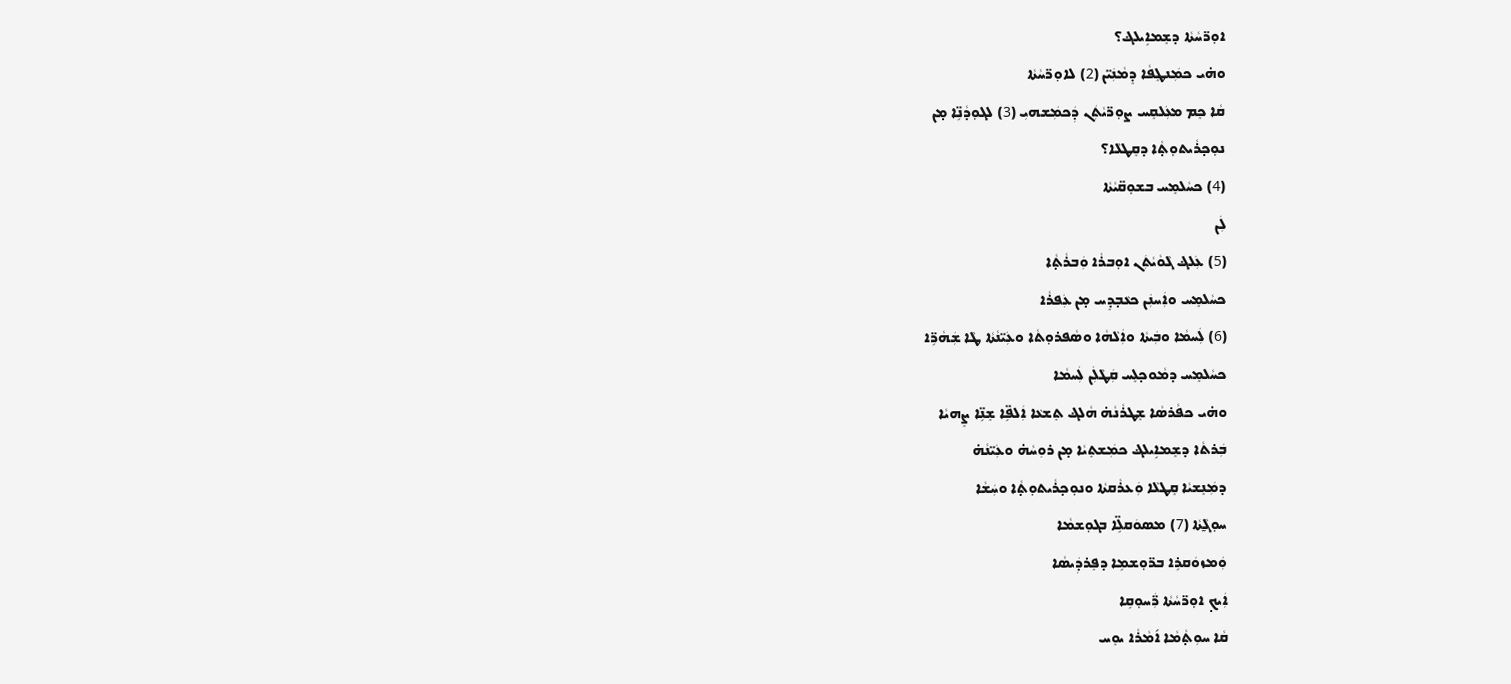ܐܘ݂ܪ̈ܚܵܬܵܐ ܕܫܸܡܐܹܝܠܔ؟
ܘܗ̇ܝ ܟܡܲܢܛܸܦܵܐ ܕܸܡܵܢܲܝ̈ܢ (2) ܠܐܘ݂ܪ̈ܚܵܬܵܐ
ܩܵܐ ܟܸܡ ܡܥܲܠܩܸܚ ܨܘ݂ܪ̈ܝܵܬܲܢ ܕܲܟܡܲܫܗܝܼ (3) ܠܓܘ݂ܕܵܢܹ̈ܐ ܡ̣ܢ
ܢܘ݂ܟ̣ܪܵܝܬܘ݂ܬ̣ܵܐ ܕܩܸܛܠܵܐ؟
(4) ܟܚܵܠܡܸܚ ܒܫܘ݂ܩ̈ܝܵܬܵܐ
ܠܲܢ
(5) ܥܲܠܔ ܓܵܘܵܝܵܬܲܢ ܐܘ݂ܒܪܵܐ ܘܲܒܪܵܬ̣ܵܐ
ܟܚܵܠܡܸܚ ܘܐܲܚܢܲܢ ܟܥܵܒ̣ܕܸܚ ܡ̣ܢ ܥܲܦܪܵܐ
(6) ܠܲܚܡܵܐ ܘܒܲܝܬܵܐ ܘܐܲܠܵܗܵܐ ܘܣܵܦܪܘ݂ܬܵܐ ܘܥܲܝ̈ܢܵܬܵܐ ܛܵܐ ܫܲܗܵܪܹ̈ܐ
ܟܚܵܠܡܸܚ ܕܡܵܘܟ̣ܠܸܚ ܩܲܛܵܠܲܢ ܠܲܚܡܵܐ
ܘܗ̇ܝ ܟܦܵܪܣܵܐ ܫܸܛܪܵܢܵܗ̇ ܗܵܠܔ ܬܸܫܥܵܐ ܐܲܠܦܹ̈ܐ ܫܸܢܹ̈ܐ ܨܸܗܝܵܐ
ܒܲܪܬܵܐ ܕܫܸܡܐܹܝܠܔ ܟܡܲܫܬܸܝܵܐ ܡ̣ܢ ܪܘܼܚܵܗ̇ ܘܥܲܝ̈ܢܵܗ̇
ܕܡܲܢܸܫܝܵܐ ܩܸܛܠܵܐ ܘܲܥܪܵܩܬܵܐ ܘܢܘ݂ܟ̣ܪܵܝܬܘ݂ܬ̣ܵܐ ܘܚܲܫܵܐ
ܚܘ݂ܓ̰ܵܬܵܐ (7) ܡܣܘܿܩܠܹ̈ܐ ܒܓܘ݂ܫܡܵܐ
ܘܲܡܙܘܿܩܪܹܐ ܒܪ̈ܘ݂ܫܡܹܐ ܕܦܸܪܕܲܝܣܵܐ
ܐܲܝܟ̣ ܐܘ݂ܪ̈ܚܵܬܵܐ ܪ̈ܲܚܘ݂ܩܹܐ
ܩܵܐ ܚܘܼܬ̣ܵܡܵܐ ܐ݇ܡܵܪܵܐ ܝܘܸܚ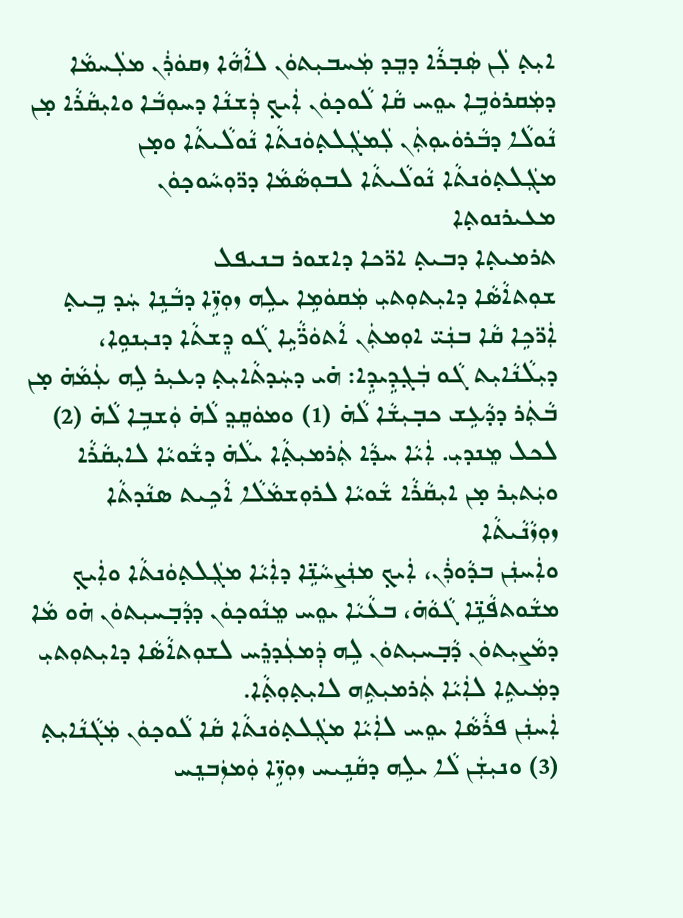ܐܝܼܬ̣ ܠܲܢ ܣܲܒ̣ܪܵܐ ܕܒܸܕ ܡܲܚܒܝܼܬܘܿܢ ܠܐܵܗܵܐ ܙܩܘܿܪܲܢ ܡܠܲܚܡܵܐ ܕܡܲܩܪܘܿܒܹܐ ܝܘܸܚ ܩܵܐ ܠܵܘܟ̣ܘܿܢ ܐܲܝܟ̣ ܕܲܫܢܵܐ ܕܚܘܼܒܵܐ ܘܐܝܼܩܵܪܵܐ ܡ̣ܢ ܢܵܘܠܵܐ ܕܒܵܪܘܿܝܘܼܬܲܢ ܠܲܡܓܲܠܬ̣ܘܿܢܬܵܐ ܢܵܘܠܵܝܬܵܐ ܘܡ̣ܢ ܡܓܲܠܬ̣ܘܿܢܬܵܐ ܢܵܘܠܵܝܬܵܐ ܠܒܘܼܣܵܡܵܐ ܕܪ̈ܘܼܚܵܘܟ̣ܘܿܢ
ܡܥܝܪܢܘܬ̣ܐ
ܬܪܡܝܬ̣ܐ ܕܒܝܬ̣ ܐܪ̈ܟܐ ܕܐܫܘܪ ܒܢܝܦܠ
ܫܘܼܬܐܵܣܵܐ ܕܐܝܼܬܘܼܬܝܼ ܡܲܩܘܿܡܹܐ ܝܠܹܗ ܙܘܼܙܹ̈ܐ ܕܒܵܢܹܐ ܚܲܕ ܒܹܝܬ̣ ܐܲܪ̈ܟܹܐ ܩܵܐ ܒܢܲܝ̈ ܐܘܼܡܬܲܢ ܐܵܬܘܿܪ̈ܵܝܹܐ ܓܵܘ ܕܸܫܬܵܐ ܕܢܝܼܢܘܹܐ، ܕܝܼܠܵܢܵܐܝܼܬ ܓܵܘ ܒܲܓ̣ܕܹܝܕܹܐ: ܗ݁ܝ ܕܚܲܕܬܵܐܝܼܬ̣ ܕܥܝܼܪ ܠܹܗ ܥܲܡܵܗ݁ ܡ̣ܢ ܒܵܬܲܪ ܕܕܵܥܹܫ ܟܒ̣ܝܼܫܵܐ ܠܵܗ݁ (1) ܘܡܘܿܩܸܕ݂ ܠܵܗ݁ ܘܲܫܒܹܐ ܠܵܗ݁ (2) ܠܟܠ ܡܸܢܕܝܼ. ܐܲܝܵܐ ܚܕܵܐ ܬܲܪܡܝܼܬ̣ܵܐ ܝܠܵܗ݁ ܕܫܵܘܝܵܐ ܠܐܝܼܩܵܪܵܐ ܘܝܲܬܝܼܪ ܡ̣ܢ ܐܝܼܩܵܪܵܐ ܫܵܘܝܵܐ ܠܪܘܼܫܡܵܠܵܐ ܐܵܟܹܝܬ ܣܢܵܕܬܵܐ ܙܘܼܙܵܢܵܝܬܵܐ
ܘܐܲܚܢܲܢ ܒܕܵܘܪܲܢ، ܐܲܝܟ̣ ܡܢܲܨܚܵܢܹ̈ܐ ܕܐܲܝܵܐ ܡܓܲܠܬ̣ܘܿܢܬܵܐ ܘܐܲܝܟ̣ ܡܫܵܘܬܦܵܢܹ̈ܐ ܓܵܘܵܗ݁، ܒܥܵܝܵܐ ܝܘܸܚ ܡܸܢܵܘܟ̣ܘܿܢ ܕܕܵܒ̣ܚܝܼܬܘܿܢ ܗ݁ܘ ܡܵܐ ܕܡܵܨܝܼܬܘܿܢ ܕܵܒ̣ܚܝܼܬܘܿܢ ܠܹܗ ܕܲܡܥܲܕܪܸܚ ܠܫܘܼܬܐܵܣܵܐ ܕܐܝܼܬܘܼܬܝܼ ܕܡܲܝܬܹܐ ܠܐܲܝܵܐ ܬܲܪܡܝܼܬܹܗ ܠܐܝܼܬ̣ܘܼܬ̣ܵܐ.
ܐܲܚܢܲܢ ܦܪܵܣܵܐ ܝܘܸܚ ܠܐܲܝܵܐ ܡܓܲܠܬ̣ܘܿܢܬܵܐ ܩܵܐ ܠܵܘܟ̣ܘܿܢ ܡܲܓܵܢܵܐܝܼܬ̣ (3) ܘܢܝܼܫܲܢ ܠܵܐ ܝܠܹܗ ܕܩܵܢܹܝܚ ܙܘܼܙܹ̈ܐ ܘܲܡܙܲܒܢܸܚ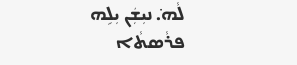ܠܵܗ݁. ܢܝܼܫܲܢ ܝܼܠܹܗ ܦܪܵܣܬܵܐ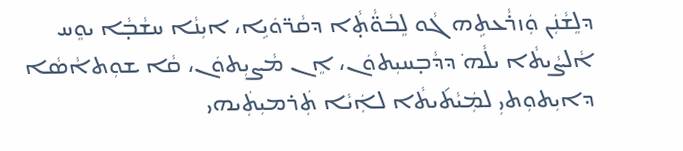ܕܠܸܫܵܢܲܢ ܘܲܙܪܵܥܬܹܗ ܓܵܘ ܠܸܒܵܘ̈ܵܬ̣ܵܐ ܕܩܵܪ̈ܘܿܝܹܐ، ܐܝܼܢܵܐ ܚܫܵܒ̣ܵܐ ܝܘܸܚ ܐܵܠܨܵܝܬܵܐ ܝܠܵܗ݁ ܕܕܵܒ̣ܚܝܼܬܘܿܢ، ܐܸܢ ܡܵܨܝܼܬܘܿܢ، ܩܵܐ ܫܘܼܬܐܵܣܵܐ ܕܐܝܼܬܘܼܬܝܼ ܠܡܲܝܵܬ݇ܝܬܵܐ ܠܐܲܝܵܐ ܬܲܪܡܝܼܬܲܝܗܝ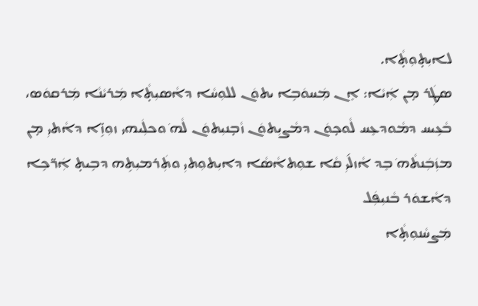ܠܐܝܼܬ̣ܘܼܬ̣ܵܐ.
ܣܛܲܪ ܡ̣ܢ ܐܲܝܵܐ: ܐܸܢ ܡܲܚܘܿܒܹܐ ܝܬܘܿܢ ܠܠܘܼܚܵܐ ܕܐܵܣܝܼܬ̣ܵܐ ܡܲܪܝܵܢܵܐ ܡܲܪܩܘܿܣ، ܒܵܥܹܝܚ ܕܡܵܘܕܥܸܚ ܠܵܘܟ̣ܘܿܢ ܕܡܵܨܝܼܬܘܿܢ ܙܵܒ̣ܢܝܼܬܘܿܢ ܠܵܗ݁ ܘܟܠܲܝܗܝ ܙܘܼܙܹ̈ܐ ܕܐܵܬܝܼ ܡ̣ܢ ܡܙܲܒܲܢܬܵܗ݁ ܒܸܕ ܐܵܙܠ݇ܝܼ ܩܵܐ ܫܘܼܬܐܵܣܵܐ ܕܐܝܼܬܘܼܬܝܼ ܘܬܲܪܡܝܼܬܹܗ ܕܒܹܝܬ̣ ܐܲܪ̈ܟܹܐ ܕܐܵܫܘܿܪ ܒܵܢܝܼܦܲܠ
ܡܲܨܚܵܢܘܼܬ̣ܵܐ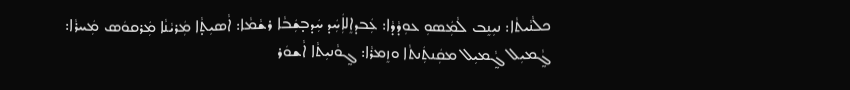ܟܠܵܢܵܝܬܵܐ: ܢܝܼܢܸܒ ܠܵܡܲܣܘܼ ܥܘܼܕܵܕܵܐ: ܥܲܒܕܐܸܠܐܲܚܲܕ ܚܲܕܒ̣ܫܲܒܵܐ ܪܫܵܡܵܐ: ܐܵܣܝܼܬ̣ܵܐ ܡܲܪܝܵܢܵܐ ܡܲܪܩܘܿܣ ܡܲܚܪܵܐ: ܓ̰ܵܡܝܼܠ ܓ̰ܵܡܝܼܠ ܡܩܲܢܬܲܢܬܵܐ ܘܙܸܡܪܵܐ: ܓ̰ܘܵܢܝܼܬܵܐ ܐܵܫܘܿܪ